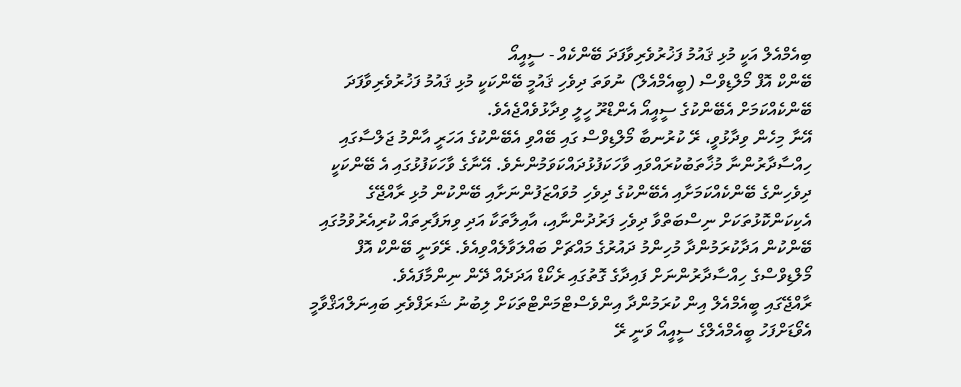ބިއެމްއެލް އަކީ މުޅި ޤައުމު ފަޚުރުވެރިވާފަދަ ބޭންކެއް - ސީއީއޯ
ބޭންކް އޮފް މޯލްޑިވްސް (ބީއެމްއެލް) ނުވަތަ ދިވެހި ޤައުމީ ބޭންކަކީ މުޅި ޤައުމު ފަޚުރުވެރިވާފަދަ ބޭންކެއްކަމަށް އެބޭންކުގެ ސީއީއޯ އެންޑްރޫ ހީލީ ވިދާޅުވެއްޖެއެވެ.
އޭނާ މިހެން ވިދާޅުވީ، ރޭ ކުރުނބާ މޯލްޑިވްސް ގައި ބޭއްވި އެބޭންކުގެ އަހަރީ އާންމު ޖަލްސާގައި ހިއްސާދާރުންނާ މުޚާތަބުކުރައްވައި ވާހަކަފުޅުދައްކަވަމުންނެވެ. އޭނާގެ ވާހަކަފުޅުގައި އެ ބޭންކަކީ ދިވެހިންގެ ބޭންކެއްކަމަށާއި އެބޭންކުގެ ދިވެހި މުވައްޒަފުންނަށާއި ބޭންކުން މުޅި ރާއްޖޭގެ އެކިކަންކޮޅުތަކަށް ނިސްބަތްވާ ދިވެހި ފަރުދުންނާއި، އާއިލާތަކާ އަދި ވިޔަފާރިތައް ކުރިއެރުވުމުގައި ބޭންކުން އަދާކުރަމުންދާ މުހިންމު ދައުރުގެ މައްޗަށް ބައްލަވާލެއްވިއެވެ. ރޭވަނީ ބޭންކް އޮފް މޯލްޑިވްސްގެ ހިއްސާދާރުންނަށް ފައިދާގެ ގޮތުގައި ރެކޯޑް އަދަދެއް ދޭން ނިންމާފައެވެ.
ރާއްޖޭގައި ބީއެމްއެލް އިން ކުރަމުންދާ އިންވެސްޓްމަންޓްތަކަށް ލިބުނު ޝަރަފްވެރި ބައިނަލްއަޤްވާމީ އެވޯޑަށްފަހު ބީއެމްއެލްގެ ސީއީއޯ ވަނީ ރޭ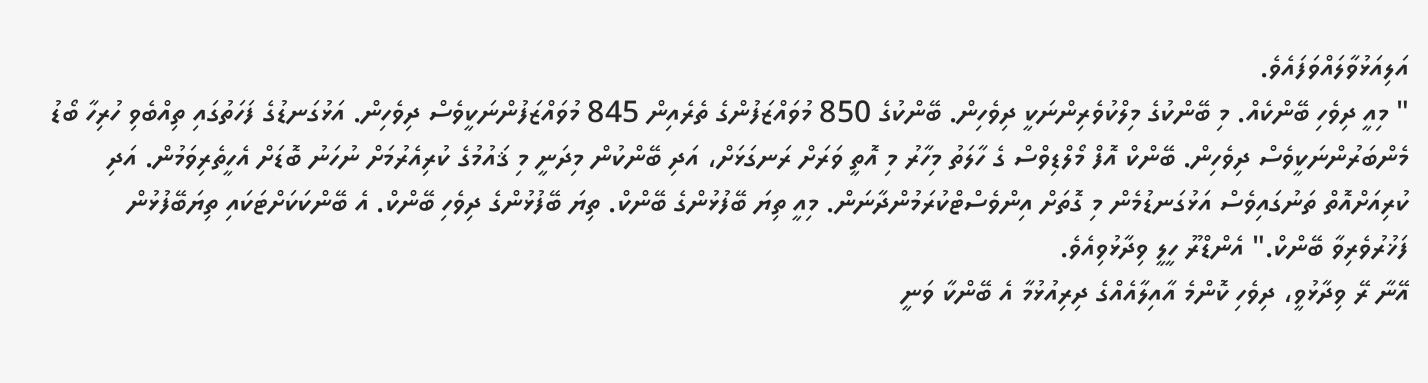އަލިއަޅުވާލައްވަފައެވެ.
" މިއީ ދިވެހި ބޭންކެއް. މި ބޭންކުގެ މިލްކުވެރިންނަކީ ދިވެހިން. ބޭންކުގެ 850 މުވައްޒަފުންގެ ތެރެއިން 845 މުވައްޒަފުންނަކީވެސް ދިވެހިން. އަޅުގަނޑުގެ ފަހަތުގައި ތިއްބެވި ހުރިހާ ބޯޑު މެންބަރުންނަކީވެސް ދިވެހިން. ބޭންކް އޮފް މޯލްޑިވްސް ގެ ހާލަތު މިހާރު މި އޮތީ ވަރަށް ރަނގަޅަށް، އަދި ބޭންކުން މިދަނީ މި ޤައުމުގެ ކުރިއެރުމަށް ނުހަނު ބޮޑަށް އެހީތެރިވަމުން. އަދި ކުރިއަށްއޮތް ތަނުގައިވެސް އަޅުގަނޑުމެން މި ގޮތަށް އިންވެސްޓްކުރަމުންދާނަން. މިއީ ތިޔަ ބޭފުޅުންގެ ބޭންކް. ތިޔަ ބޭފުޅުންގެ ދިވެހި ބޭންކް. އެ ބޭންކަކަށްޓަކައި ތިޔަބޭފުޅުން ފަޚުރުވެރިވާ ބޭންކް." އެންޑްރޫ ހީލީ ވިދާޅުވިއެވެ.
އޭނާ ރޭ ވިދާޅުވީ، ދިވެހި ކޮންމެ އާއިލާއެއްގެ ދިރިއުޅުމާ އެ ބޭންކާ ވަނީ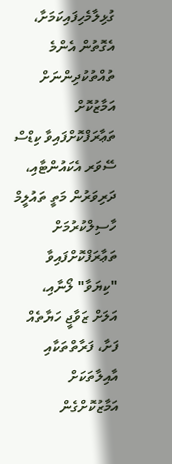ގުޅިލާމެހިފައިކަމަށާ، އެގޮތުން އެންމެ ތުއްތުކުދިންނަށް އަމާޒުކޮށް ތަޢާރަފްކޮށްފައިވާ ކިޑްސް ސޭވަރ އެކައުންޓާއި، ދަރިވަރުން މަތީ ތައުލީމް ހާސިލްކުރުމަށް ތަޢާރަފްކޮށްފައިވާ "ކިޔަވާ" ލޯނާއި، އަލަށް ޒަވާޖީ ހަޔާތެއް ފަށާ، ފަރާތްތަކާއި އާއިލާތަކަށް އަމާޒުކޮށްގެން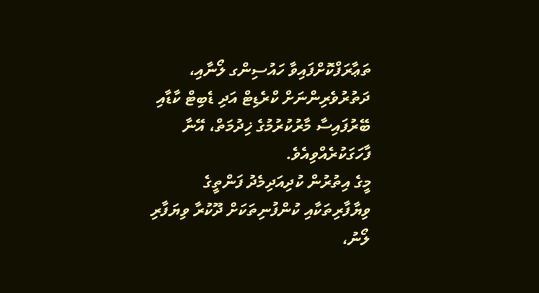ތަޢާރަފްކޮށްފައިވާ ހައުސިންގ ލޯނާއި، ދަތުރުވެރިންނަށް ކްރެޑިޓް އަދި ޑެބިޓް ކާޑާއި ބޭރުފައިސާ މާރުކުރުމުގެ ޚިދުމަތް، އޭނާ ފާހަގަކުރެއްވިއެވެ.
މީގެ އިތުރުން ކުދިއަދިމެދު ފަންތީގެ ވިޔާފާރިތަކާއި ކުންފުނިތަކަށް ދޫކުރާ ވިޔަފާރި ލޯނު،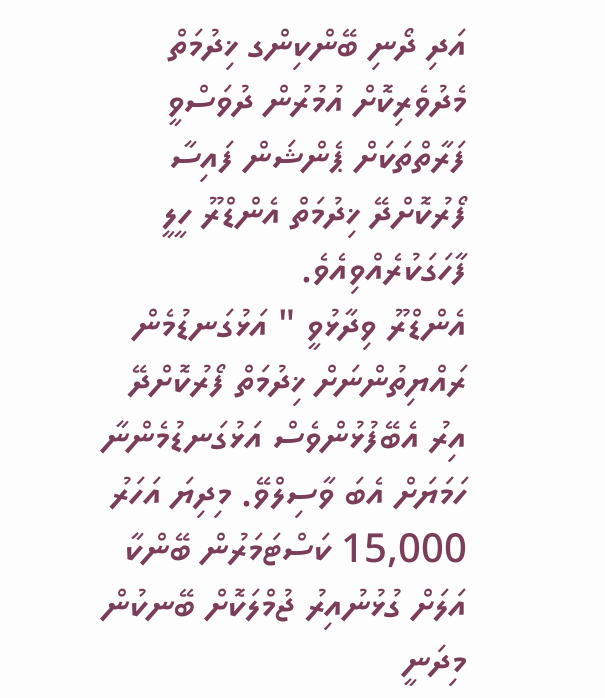އަދި ދޯނި ބޭންކިންގ ޚިދުމަތް މެދުވެރިކޮށް އުމުރުން ދުވަސްވީ ފަރާތްތަކަށް ޕެންޝަން ފައިސާ ފޯރުކޮށްދޭ ޚިދުމަތް އެންޑްރޫ ހީލީ ފާހަގަކުރެއްވިއެވެ.
އެންޑްރޫ ވިދާޅުވީ " އަޅުގަނޑުމެން ރައްޔިތުންނަށް ޚިދުމަތް ފޯރުކޮށްދޭ އިރު އެބޭފުޅުންވެސް އަޅުގަނޑުމެންނާ ހަމަޔަށް އެބަ ވާސިލްވޭ. މިދިޔަ އަހަރު 15,000 ކަސްޓަމަރުން ބޭންކާ އަލަށް ގުޅުނުއިރު ޖުމްލަކޮށް ބޭނކުން މިދަނީ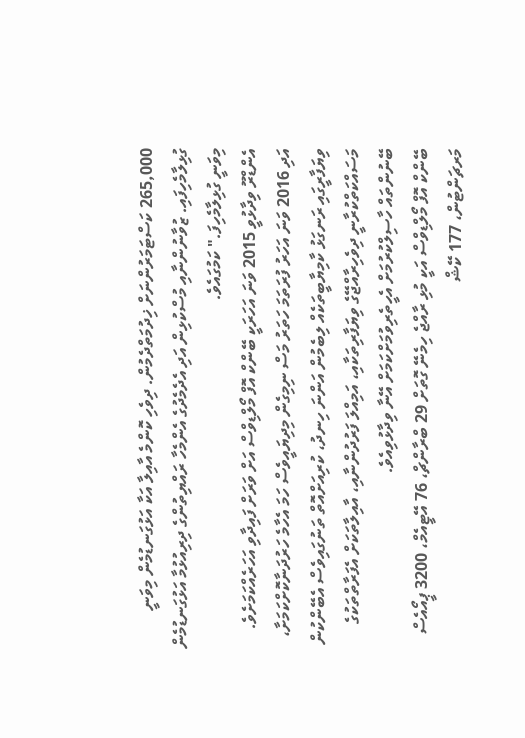265,000 ކަސްޓަމަރުންނަށް ޚިދުމަތްދެމުން. ދިވެހި ކޮންމެ އާއިލާ އަކާ އަޅުގަނޑުމެން މިވަނީ ގުޅިލާމެހިފައި. ޒުވާނުންނާއި މުސްކުޅިން އަދި އެދެމެދުގެ އެންމެހާ ރައްޔިތުންގެ ދިރިއުޅުމާ އަޅުގަނޑުމެން މިވަނީ ގުޅިލާމެހިފަ." ކަމުގައެވެ.
އެންޑްރޫ ވިދާޅުވީ 2015 ވަނަ އަހަރަކީ ބޭންކް އޮފް މޯލްޑިވްސް އަށް ވަރަށް ފައިދާވި އަހަރެއްކަމަށެވެ. އަދި 2016 ވަނަ އަހަރު ފުރަތަމަ ހަތަރު މަސް ނިމިގެން މިދިޔައީވެސް ހަމަ އެހާމެ ހަރުދަނާކޮށްކަމަށާ، ވިޔަފާރީގައި ރަނގަޅު ކާމިޔާބީތަކެއް ލިބެމުން އަންނަ ހިނދު، ކުރިއަށްއޮތް ތަނުގައިވެސް އެބޭންކުން މަސައްކަތްކުރާނީ ދިވެހިރާއްޖޭގެ ވިޔަފާރިތަކާއި، އަމިއްލަ ފަރުދުންނާއި، އާއިލާތަކަށް އެފަރާތްތަކުގެ ބޭނުންތައް ހާސިލްކުރުމަށް އެހީތެރިވުމަށްކަމަށް އޭނާ ވިދާޅުވިއެވެ.
ބޭންކް އޮފް މޯލްޑިވްސް އަކީ މުޅި ރާއްޖެ ހިމެނޭ ގޮތަށް 29 ބްރާންޗް، 76 އޭޓީއެމް، 3200 ޕީއޯއެސް މަރޗަންޓުން، 177 ކޭޝް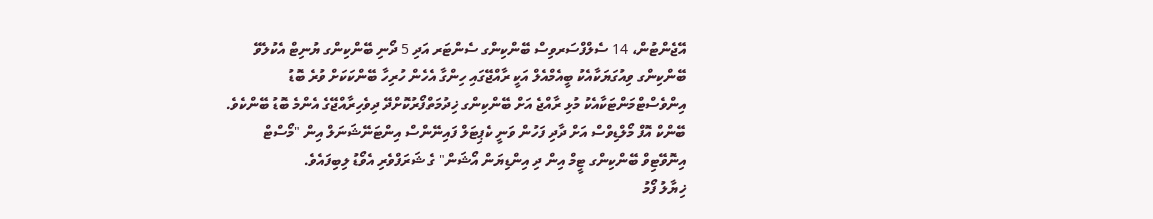އޭޖެންޓުން، 14 ސެލްފްސަރވިސް ބޭންކިންގ ސެންޓަރ އަދި 5 ދޯނި ބޭންކިންގ ޔުނިޓް އެކުލެވޭ ބޭންކިންގ ވިއުގަޔަކާއެކު ބީއެމްއެލް އަކީ ރާއްޖޭގައި ހިންގާ އެހެން ހުރިހާ ބޭންކަކަށް ވުރެ ބޮޑު އިންވެސްޓްމަންޓަކާއެކު މުޅި ރާއްޖެ އަށް ބޭންކިންގ ޚިދުމަތްފޯރުކޮށްދޭ ދިވެހިރާއްޖޭގެ އެންމެ ބޮޑު ބޭންކެވެ.
ބޭންކް އޮފް މޯލްޑިވްސް އަށް ދާދި ފަހުން ވަނީ ކެޕިޓަލް ފައިނޭންސް އިންޓަނޭޝަނަލް އިން "މޯސްޓް އިނޮވޭޓިވް ބޭންކިންގ ޓީމް އިން ދި އިންޑިޔަން އޯޝަން" ގެ ޝަރަފްވެރި އެވޯޑު ލިބިފައެވެ.
ޚިޔާލު ފޯމު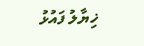ޚިޔާލު ފައުޅު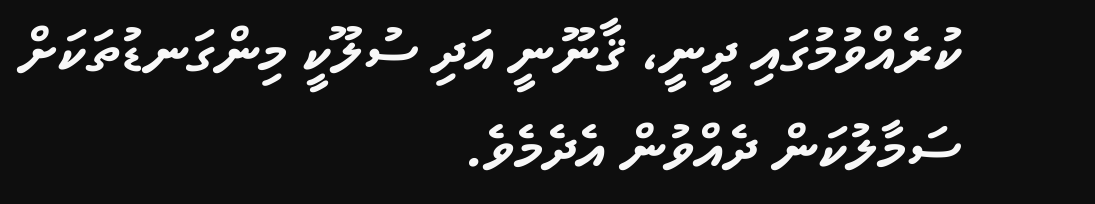ކުރެއްވުމުގައި ދީނީ، ޤާނޫނީ އަދި ސުލޫކީ މިންގަނޑުތަކަށް ސަމާލުކަން ދެއްވުން އެދެމެވެ.